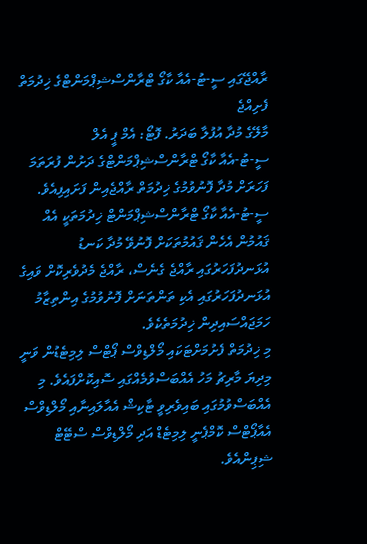ރާއްޖޭގައި ސީ-ޓު-އެއާ ކާގޯ ޓްރާންސްޝިޕްމަންޓްގެ ޚިދުމަތް ފެށިއްޖެ
މާލޭގެ މުދާ އުފުލާ ބަދަރު. ފޮޓޯ: އެމް ޕީ އެލް
ސީ-ޓު-އެއާ ކާގޯ ޓްރާންސްޝިޕްމަންޓްގެ ދަށުން ފުރަތަމަ ފަހަރަށް މުދާ ފޮނުވުމުގެ ޚިދުމަތް ރާއްޖެއިން ފަށައިފިއެވެ.
ސީ-ޓު-އެއާ ކާގޯ ޓްރާންސްޝިޕްމަންޓް ޚިދުމަތަކީ އެއް ޤައުމުން އެހެން ޤައުމުތަކަށް ފޮނުވޭ މުދާ ކަނޑު އުޅަނދުފަހަރުގައި ރާއްޖެ ގެނެސް، ރާއްޖެ މެދުވެރިކޮށް ވައިގެ އުޅަނދުފަހަރުގައި އެކި ތަންތަނަށް ފޮނުވުމުގެ އިންތިޒާމު ހަމަޖައްސައިދިން ޚިދުމަތެކެވެ.
މި ޚިދުމަތް ފެށުމަށްޓަކައި މޯލްޑިވްސް ޕޯޓްސް ލިމިޓެޑުން ވަނީ މިދިޔަ މާރިޗު މަހު އެއްބަސްވުމެއްގައި ސޮއިކޮށްފައެވެ. މި އެއްބަސްވުމުގައި ބައިވެރިވީ ޓާކިޝް އެއާލައިނާއި މޯލްޑިވްސް އެއާޕޯޓްސް ކޮމްޕެނީ ލިމިޓެޑް އަދި މޯލްޑިވްސް ސްޓޭޓް ޝިޕިންއެވެ.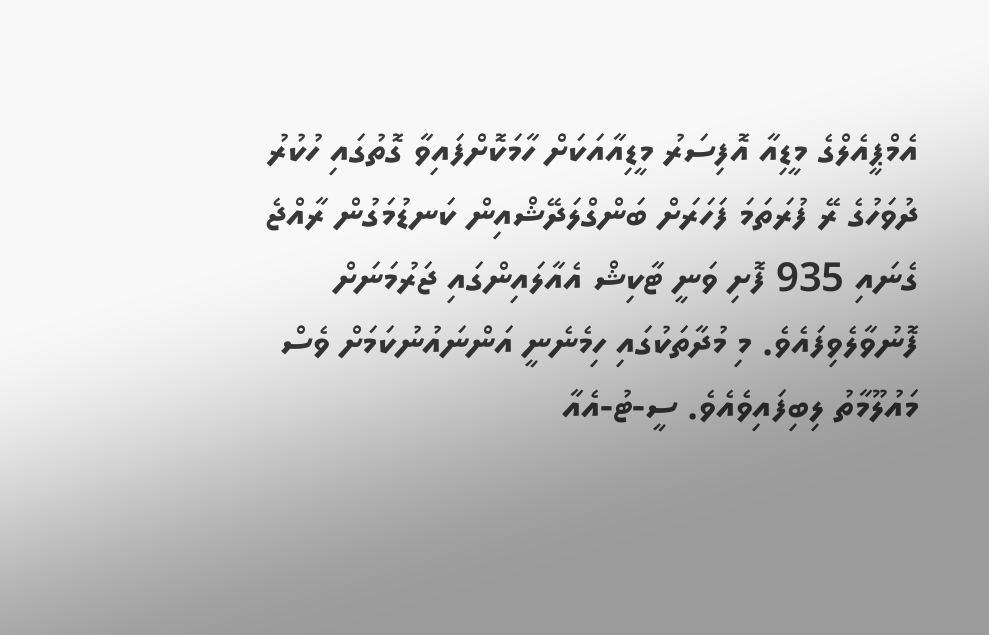އެމްޕީއެލްގެ މީޑިއާ އޮފިސަރު މީޑިއާއަކަށް ހާމަކޮށްފައިވާ ގޮތުގައި ހުކުރު ދުވަހުގެ ރޭ ފުރަތަމަ ފަހަރަށް ބަންގްލަދޭޝްއިން ކަނޑުމަގުން ރާއްޖެ ގެނައި 935 ފޮށި ވަނީ ޓާކިޝް އެއާލައިންގައި ޖަރުމަނަށް ފޮނުވާލެވިފައެވެ. މި މުދާތަކުގައި ހިމެނެނީ އަންނައުނުކަމަށް ވެސް މައުލޫމާތު ލިބިފައިވެއެވެ. ސީ-ޓު-އެއާ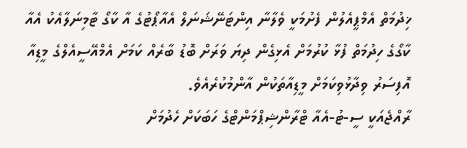ޚިދުމަތް އެމްޕީއެލުން ފެށުމަކީ ވެލާނާ އިންޓަނޭޝަނަލް އެއާޕޯޓުގެ އާ ކާގޯ ޓާމިނަލާއެކު އެއާ ކާގޯގެ ހިދުމަތް ފުޅާ ކުރުމަށް އެޅިގެން ދިޔަ ވަރަށް ބޮޑު ބާރެއް ކަމަށް އެމްއޭސީއެލްގެ މީޑިއާ އޮފިސަރު ވިދާޅުވިކަމަށް މީޑިއާތަކުން އާންމުކުރެއެވެ.
ރާއްޖެއަކީ ސީ-ޓު-އެއާ ޓްރާންޝިޕްމަންޓްގެ ހަބަކަށް ހެދުމަށް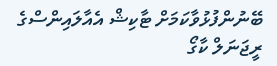ބޭނުންފުޅުވާކަމަށް ޓާކިޝް އެއާލައިންސްގެ ރީޖަނަލް ކާގޯ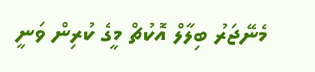މެނޭޖަރު ބިލާލް އޮކުޗް މީގެ ކުރިން ވަނީ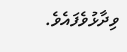ވިދާޅުވެފައެވެ.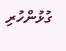ގުޅުންހުރި